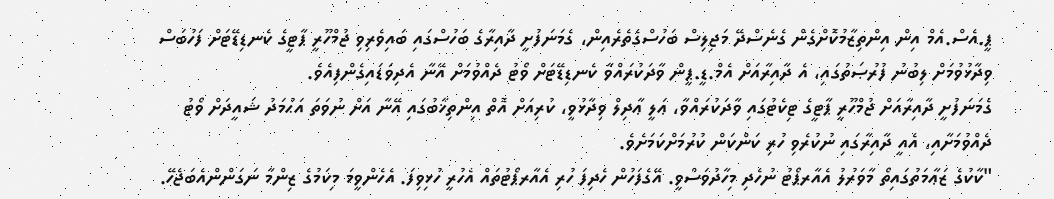ޕީ.އެސް.އެމް އިން އިންތިޒާމުކޮށްގެން ގެނެސްދޭ މަޖިލިސް ބަހުސްގެތެރެއިން، ގެމަނަފުށީ ދާއިރާގެ ބަހުސްގައި ބައިވެރިވި ޖުމްހޫރީ ޕާޓީގެ ކެނޑިޑޭޓަށް ފަހުބަސް ވިދާޅުވުމަށް ލިބުނު ފުރުޞަތުގައި، އެ ދާއިރާއަށް އެމް.ޑީ.ޕީން ވާދަކުރައްވާ ކެނޑިޑޭޓަށް ވޯޓު ދެއްވުމަށް އޭނާ އެދިވަޑައިގެންފިއެވެ.
ގެމަނަފުށީ ދާއިރާއަށް ޖުމްހޫރީ ޕާޓީގެ ޓިކެޓުގައި ވާދަކުރައްވާ، ޢަލީ ޢާދިލް ވިދާޅުވީ، ކުރިއަށް އޮތް އިންތިޚާބުގައި އޭނާ އަށް ނުވަތަ އަޙުމަދު ޝައީދަށް ވޯޓު ދެއްވުމަށާއި، އެއީ ދާއިރާގައި ނުކުރެވި ހުރި ކަންކަން ކުރުމަށްކަމަށެވެ.
"ކާކުގެ ޒަޢާމަތުގައިތޯ މާވަރުލު އެއާރޕޯޓު ނުހެދި މިހާދުވަސްވީ. އޭގެފަހުން ހެދިފަ ހުރި އެއާރޕޯޓުތައް އެހުރީ ހުޅިވިފަ. އެހެންވީމަ މިކަމުގެ ޒިންމާ ނަގަންންއެބަޖެހޭ.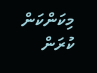މިކަންކަން ކުރަން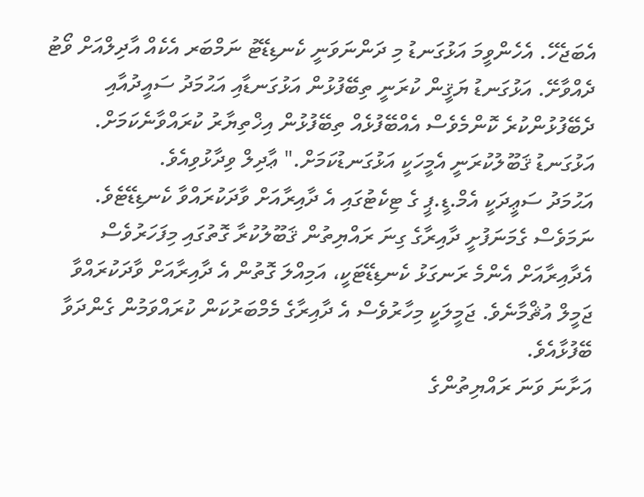އެބަޖެހޭ. އެހެންވީމަ އަޅުގަނޑު މި ދަންނަވަނީ ކެނޑިޑޭޓު ނަމްބަރ އެކެއް އާދިލްއަށް ވޯޓު ދެއްވާށޭ. އަޅުގަނޑު ޔަޤީން ކުރަނީ ތިބޭފުޅުން އަޅުގަނޑާއި އަޙުމަދު ސައީދުއާއި ދެބޭފުޅުންކުރެ ކޮންމެވެސް އެއްބޭފުޅެއް ތިބޭފުޅުން އިޚްތިޔާރު ކުރައްވާނެކަމަށް. އަޅުގަނޑު ޤަބޫލުކުރަނީ އެމީހަކީ އަޅުގަނޑުކަމަށް." ޢާދިލް ވިދާޅުވިއެވެ.
އަޙުމަދު ސަޢީދަކީ އެމް.ޑީ.ޕީ ގެ ޓިކެޓުގައި އެ ދާއިރާއަށް ވާދަކުރައްވާ ކެނޑިޑޭޓެވެ.
ނަމަވެސް ގެމަނަފުށީ ދާއިރާގެ ގިނަ ރައްޔިތުން ޤަބޫލުކުރާ ގޮތުގައި މިފަހަރުވެސް އެދާއިރާއަށް އެންމެ ރަނގަޅު ކެނޑިޑޭޓަކީ، އަމިއްލަ ގޮތުން އެ ދާއިރާއަށް ވާދަކުރައްވާ ޖަމީލް އުޘްމާނެވެ. ޖަމީލަކީ މިހާރުވެސް އެ ދާއިރާގެ މެމްބަރުކަން ކުރައްވަމުން ގެންދަވާ ބޭފުޅާއެވެ.
އަށާނަ ވަނަ ރައްޔިތުންގެ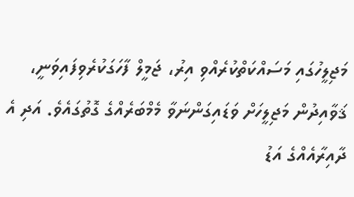މަޖިލީހުގައި މަސައްކަތްކުރެއްވި އިރު، ޖަމީލް ފާހަގަކުރެވިފައިވަނީ، ޤަވާއިދުން މަޖިލީހަށް ވަޑައިގަންނަވާ މެމްބަރެއްގެ ގޮތުގައެވެ. އަދި އެ ދާއިރާއެއްގެ އަޑު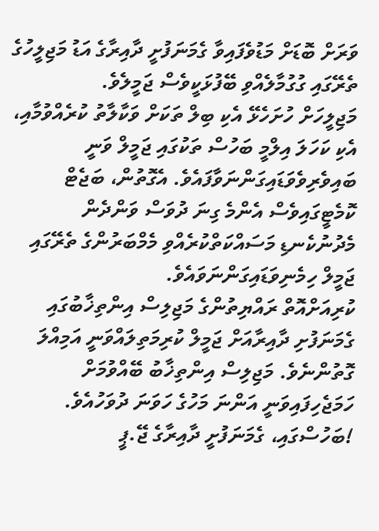ވަރަށް ބޮޑަށް މަޑުވެފައިވާ ގެމަނަފުށީ ދާއިރާގެ އަޑު މަޖިލީހުގެ ތެރޭގައި ގުގުމާލެއްވި ބޭފުޅަކީވެސް ޖަމީލެވެ.
މަޖިލީހަށް ހުށަހެޅޭ އެކި ބިލް ތަކަށް ވަކާލާތު ކުރެއްވުމާއި، އެކި ކަހަލަ އިލްމީ ބަހުސް ތަކުގައި ޖަމީލް ވަނީ ބައިވެރިވެވަޑައިގަންނަވާފައެވެ. އެގޮތުން، ބަޖެޓް ކޮމެޓީގައިވެސް އެންމެ ގިނަ ދުވަސް ވަންދެން މެދުނުކެނޑި މަސައްކަތްކުރެއްވި މެމްބަރުންގެ ތެރޭގައި ޖަމީލް ހިމެނިވަޑައިގަންނަވައެވެ.
ކުރިއަށްއޮތް ރައްޔިތުންގެ މަޖިލިސް އިންތިޚާބުގައި ގެމަނަފުށި ދާއިރާއަށް ޖަމީލް ކުރިމަތިލައްވަނީ އަމިއްލަ ގޮތުންނެވެ. މަޖިލިސް އިންތިޚާބު ބޭއްވުމަށް ހަމަޖެހިފައިވަނީ އަންނަ މަހުގެ ހަވަނަ ދުވަހުއެވެ.
!ބަހުސްގައި، ގެމަނަފުށީ ދާއިރާގެ ޖޭ.ޕީ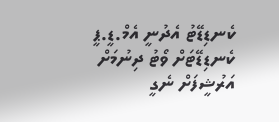ކެނޑިޑޭޓު އެދުނީ އެމް.ޑީ.ޕީ ކެނޑިޑޭޓަށް ވޯޓު ދިނުމަށް
އަރުޝީފަށް ނެގީ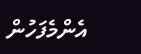އެންމެފަހުން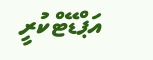އަޕްޑޭޓްކުރީ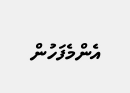އެންމެފަހުން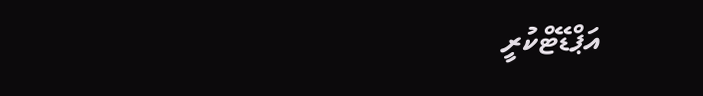އަޕްޑޭޓްކުރީ